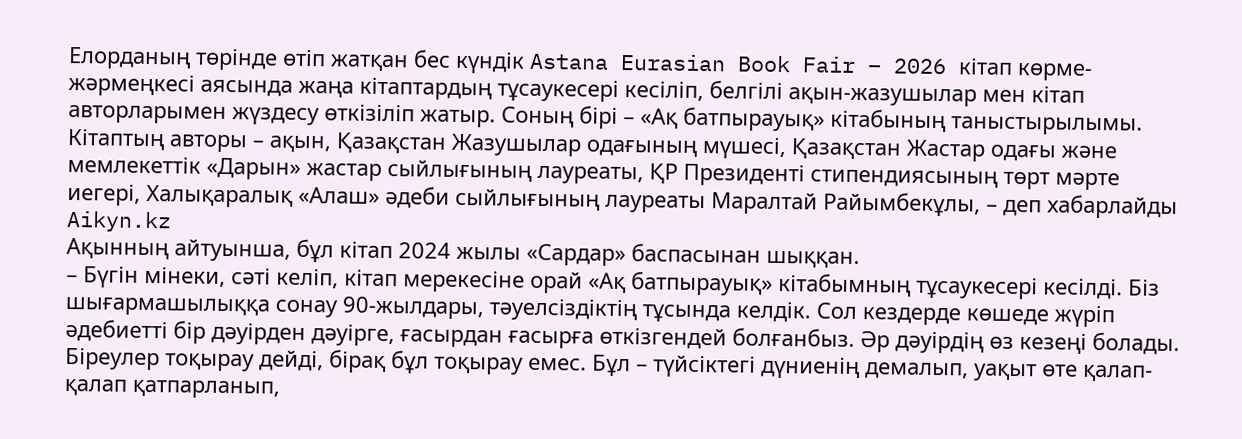Елорданың төрінде өтіп жатқан бес күндік Astana Eurasian Book Fair – 2026 кітап көрме-жәрмеңкесі аясында жаңа кітаптардың тұсаукесері кесіліп, белгілі ақын-жазушылар мен кітап авторларымен жүздесу өткізіліп жатыр. Соның бірі – «Ақ батпырауық» кітабының таныстырылымы. Кітаптың авторы – ақын, Қазақстан Жазушылар одағының мүшесі, Қазақстан Жастар одағы және мемлекеттік «Дарын» жастар сыйлығының лауреаты, ҚР Президенті стипендиясының төрт мәрте иегері, Халықаралық «Алаш» әдеби сыйлығының лауреаты Маралтай Райымбекұлы, – деп хабарлайды Aikyn.kz
Ақынның айтуынша, бұл кітап 2024 жылы «Сардар» баспасынан шыққан.
– Бүгін мінеки, сәті келіп, кітап мерекесіне орай «Ақ батпырауық» кітабымның тұсаукесері кесілді. Біз шығармашылыққа сонау 90-жылдары, тәуелсіздіктің тұсында келдік. Сол кездерде көшеде жүріп әдебиетті бір дәуірден дәуірге, ғасырдан ғасырға өткізгендей болғанбыз. Әр дәуірдің өз кезеңі болады. Біреулер тоқырау дейді, бірақ бұл тоқырау емес. Бұл – түйсіктегі дүниенің демалып, уақыт өте қалап-қалап қатпарланып,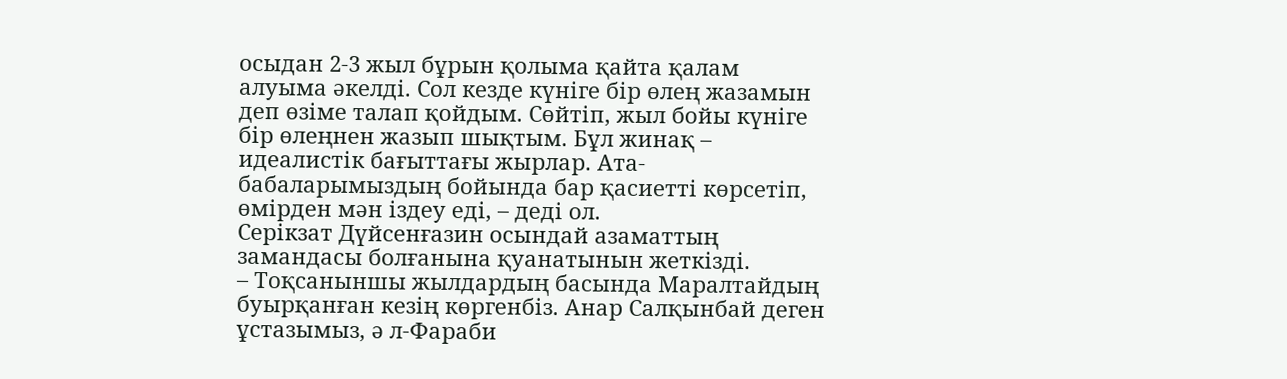осыдан 2-3 жыл бұрын қолыма қайта қалам алуыма әкелді. Сол кезде күніге бір өлең жазамын деп өзіме талап қойдым. Сөйтіп, жыл бойы күніге бір өлеңнен жазып шықтым. Бұл жинақ – идеалистік бағыттағы жырлар. Ата-бабаларымыздың бойында бар қасиетті көрсетіп, өмірден мән іздеу еді, – деді ол.
Серікзат Дүйсенғазин осындай азаматтың замандасы болғанына қуанатынын жеткізді.
– Тоқсаныншы жылдардың басында Маралтайдың буырқанған кезің көргенбіз. Анар Салқынбай деген ұстазымыз, ә л-Фараби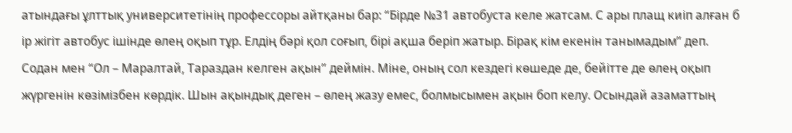атындағы ұлттық университетінің профессоры айтқаны бар: “Бірде №31 автобуста келе жатсам. С ары плащ киіп алған б ір жігіт автобус ішінде өлең оқып тұр. Елдің бәрі қол соғып, бірі ақша беріп жатыр. Бірақ кім екенін танымадым” деп. Содан мен “Ол – Маралтай, Тараздан келген ақын” деймін. Міне, оның сол кездегі көшеде де, бейітте де өлең оқып жүргенін көзімізбен көрдік. Шын ақындық деген – өлең жазу емес, болмысымен ақын боп келу. Осындай азаматтың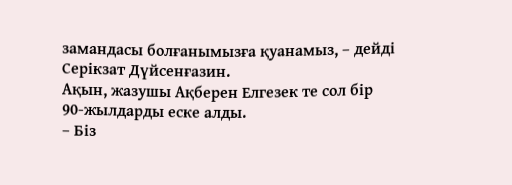замандасы болғанымызға қуанамыз, – дейді Серікзат Дүйсенғазин.
Ақын, жазушы Ақберен Елгезек те сол бір 90-жылдарды еске алды.
– Біз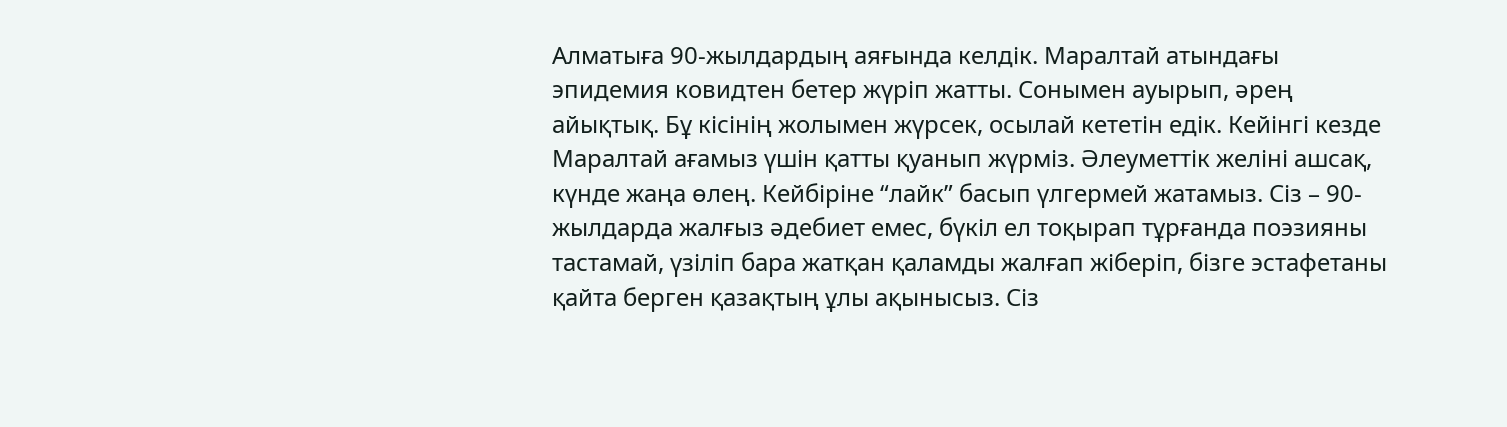Алматыға 90-жылдардың аяғында келдік. Маралтай атындағы эпидемия ковидтен бетер жүріп жатты. Сонымен ауырып, әрең айықтық. Бұ кісінің жолымен жүрсек, осылай кететін едік. Кейінгі кезде Маралтай ағамыз үшін қатты қуанып жүрміз. Әлеуметтік желіні ашсақ, күнде жаңа өлең. Кейбіріне “лайк” басып үлгермей жатамыз. Сіз – 90-жылдарда жалғыз әдебиет емес, бүкіл ел тоқырап тұрғанда поэзияны тастамай, үзіліп бара жатқан қаламды жалғап жіберіп, бізге эстафетаны қайта берген қазақтың ұлы ақынысыз. Сіз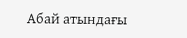Абай атындағы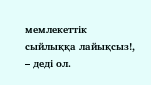мемлекеттік сыйлыққа лайықсыз!, – деді ол.